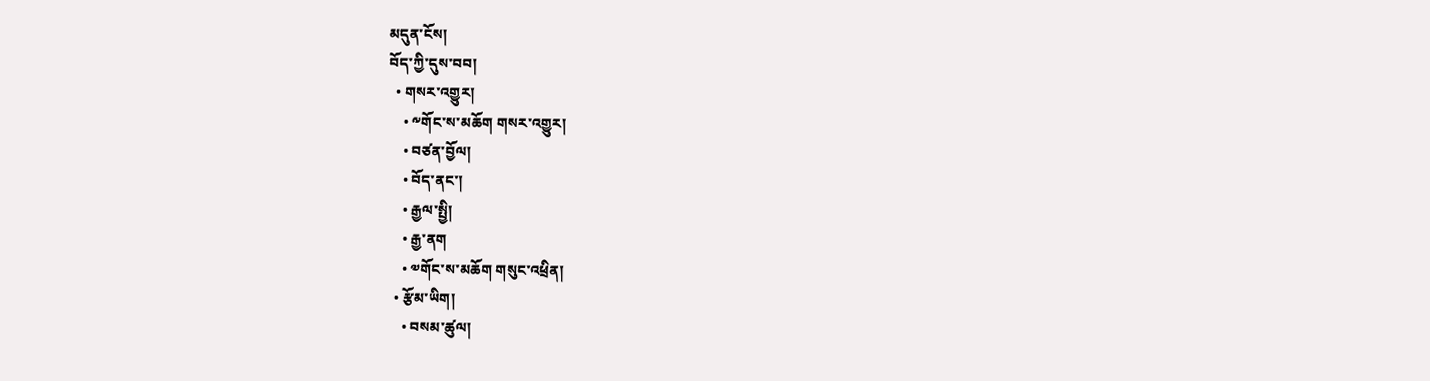མདུན་ངོས།
བོད་ཀྱི་དུས་བབ།
  • གསར་འགྱུར།
    • ༸གོང་ས་མཆོག གསར་འགྱུར།
    • བཙན་བྱོལ།
    • བོད་ནང་།
    • རྒྱལ་སྤྱི།
    • རྒྱ་ནག
    • ༧གོང་ས་མཆོག གསུང་འཕྲིན།
  • རྩོམ་ཡིག།
    • བསམ་ཚུལ།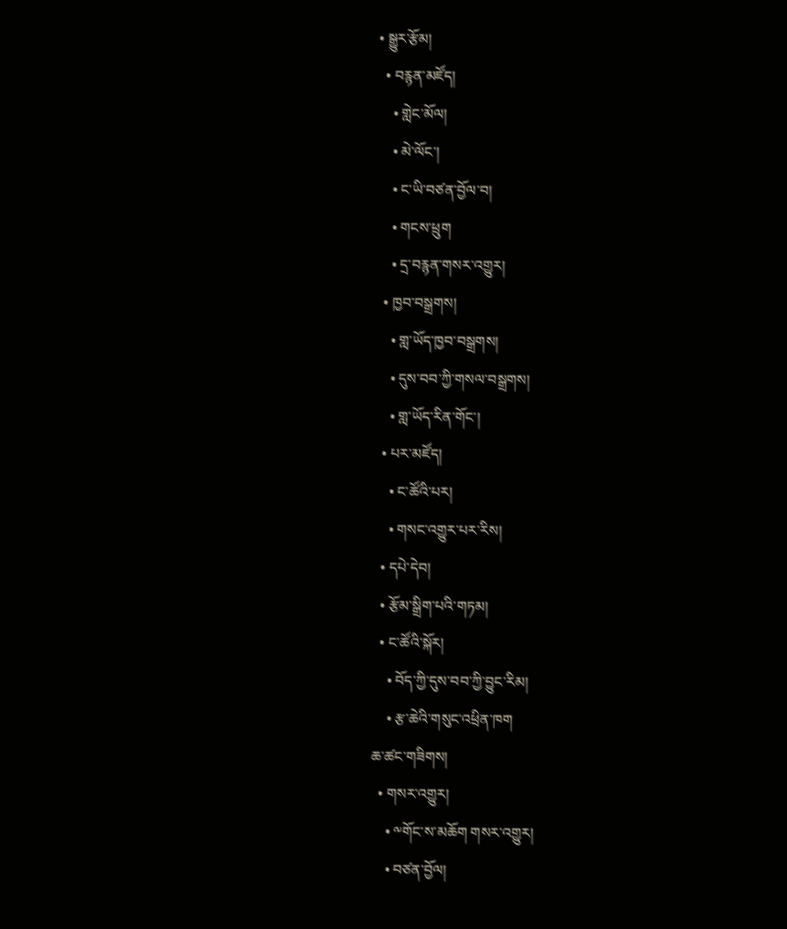• སྒྱུར་རྩོམ།
  • བརྙན་མཛོད།
    • གླེང་མོལ།
    • མེ་ལོང་།
    • ང་ཡི་བཙན་བྱོལ་བ།
    • གངས་ཕྲུག
    • དྲ་བརྙན་གསར་འགྱུར།
  • ཁྱབ་བསྒྲགས།
    • གླ་ཡོད་ཁྱབ་བསྒྲགས།
    • དུས་བབ་ཀྱི་གསལ་བསྒྲགས།
    • གླ་ཡོད་རིན་གོང་།
  • པར་མཛོད།
    • ང་ཚོའི་པར།
    • གསང་འགྱུར་པར་རིས།
  • དཔེ་དེབ།
  • རྩོམ་སྒྲིག་པའི་གཏམ།
  • ང་ཚོའི་སྐོར།
    • བོད་ཀྱི་དུས་བབ་ཀྱི་བྱུང་རིམ།
    • རྩ་ཆེའི་གསུང་འཕྲིན་ཁག
ཆ་ཚང་གཟིགས།
  • གསར་འགྱུར།
    • ༸གོང་ས་མཆོག གསར་འགྱུར།
    • བཙན་བྱོལ།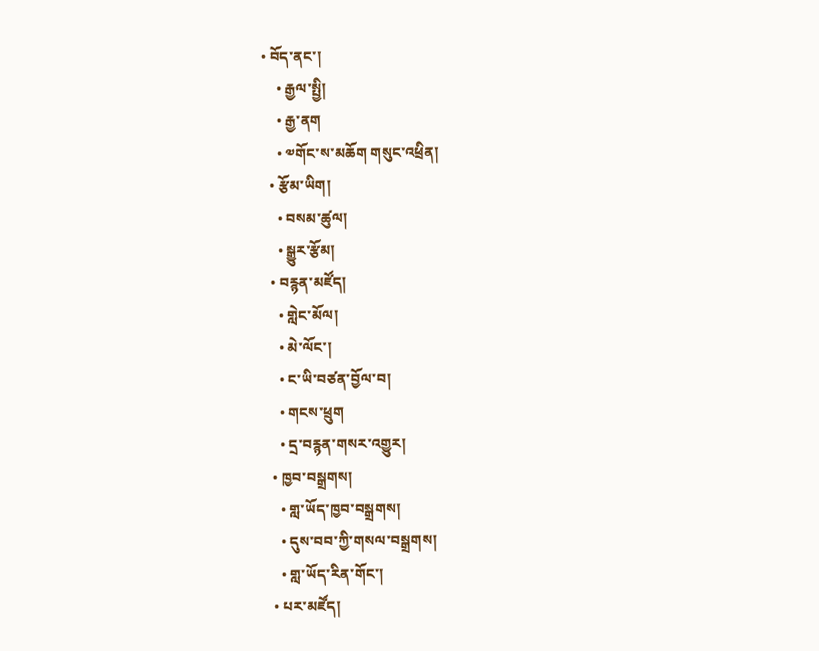• བོད་ནང་།
    • རྒྱལ་སྤྱི།
    • རྒྱ་ནག
    • ༧གོང་ས་མཆོག གསུང་འཕྲིན།
  • རྩོམ་ཡིག།
    • བསམ་ཚུལ།
    • སྒྱུར་རྩོམ།
  • བརྙན་མཛོད།
    • གླེང་མོལ།
    • མེ་ལོང་།
    • ང་ཡི་བཙན་བྱོལ་བ།
    • གངས་ཕྲུག
    • དྲ་བརྙན་གསར་འགྱུར།
  • ཁྱབ་བསྒྲགས།
    • གླ་ཡོད་ཁྱབ་བསྒྲགས།
    • དུས་བབ་ཀྱི་གསལ་བསྒྲགས།
    • གླ་ཡོད་རིན་གོང་།
  • པར་མཛོད།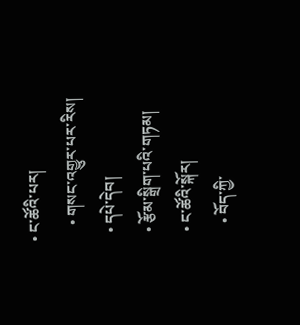• ང་ཚོའི་པར།
    • གསང་འགྱུར་པར་རིས།
  • དཔེ་དེབ།
  • རྩོམ་སྒྲིག་པའི་གཏམ།
  • ང་ཚོའི་སྐོར།
    • བོད་ཀྱི་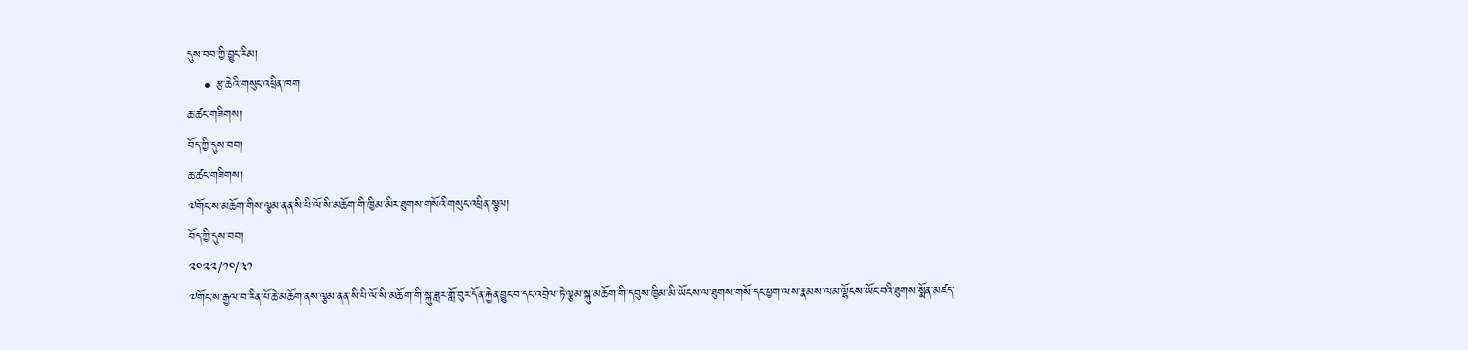དུས་བབ་ཀྱི་བྱུང་རིམ།
    • རྩ་ཆེའི་གསུང་འཕྲིན་ཁག
ཆ་ཚང་གཟིགས།
བོད་ཀྱི་དུས་བབ།
ཆ་ཚང་གཟིགས།
༧གོང་ས་མཆོག་གིས་ལྕམ་ནན་སི་པི་ལོ་སི་མཆོག་གི་ཁྱིམ་མིར་ཐུགས་གསོའི་གསུང་འཕྲིན་སྩལ།
བོད་ཀྱི་དུས་བབ།
༢༠༢༢/༡༠/༣༡
༧གོང་ས་རྒྱལ་བ་རིན་པོ་ཆེ་མཆོག་ནས་ལྕམ་ནན་སི་པི་ལོ་སི་མཆོག་གི་སྐུ་ཟླར་གློ་བུར་དོན་རྐྱེན་བྱུང་བ་དང་འབྲེལ་ཏེ་ལྕམ་སྐུ་མཆོག་གི་དབུས་ཁྱིམ་མི་ཡོངས་ལ་ཐུགས་གསོ་དང་ཕྱག་ལས་རྣམས་ལམ་ལྷོངས་ཡོང་བའི་ཐུགས་སྨོན་མཛད་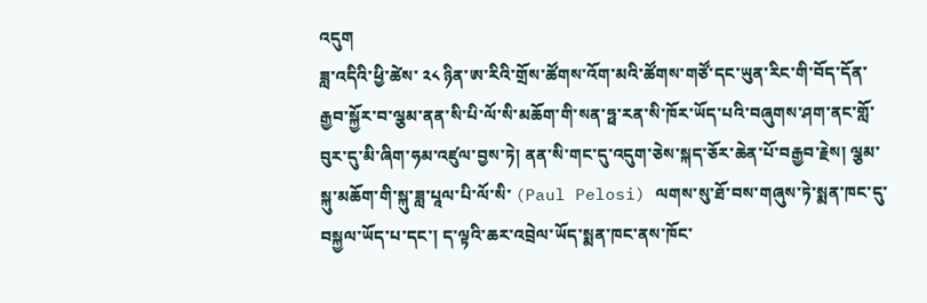འདུག
ཟླ་འདིའི་ཕྱི་ཚེས་ ༢༨ ཉིན་ཨ་རིའི་གྲོས་ཚོགས་འོག་མའི་ཚོགས་གཙོ་དང་ཡུན་རིང་གི་བོད་དོན་རྒྱབ་སྐྱོར་བ་ལྕམ་ནན་སི་པི་ལོ་སི་མཆོག་གི་སན་ཧྥ་རན་སི་ཁོར་ཡོད་པའི་བཞུགས་ཤག་ནང་གློ་བུར་དུ་མི་ཞིག་ཧམ་འཛུལ་བྱས་ཏེ། ནན་སི་གང་དུ་འདུག་ཅེས་སྐད་ཅོར་ཆེན་པོ་བརྒྱབ་རྗེས། ལྕམ་སྐུ་མཆོག་གི་སྐུ་ཟླ་པཱལ་པི་ལོ་སི་ (Paul Pelosi) ལགས་སུ་ཐོ་བས་གཞུས་ཏེ་སྨན་ཁང་དུ་བསྐྱལ་ཡོད་པ་དང་། ད་ལྟའི་ཆར་འབྲེལ་ཡོད་སྨན་ཁང་ནས་ཁོང་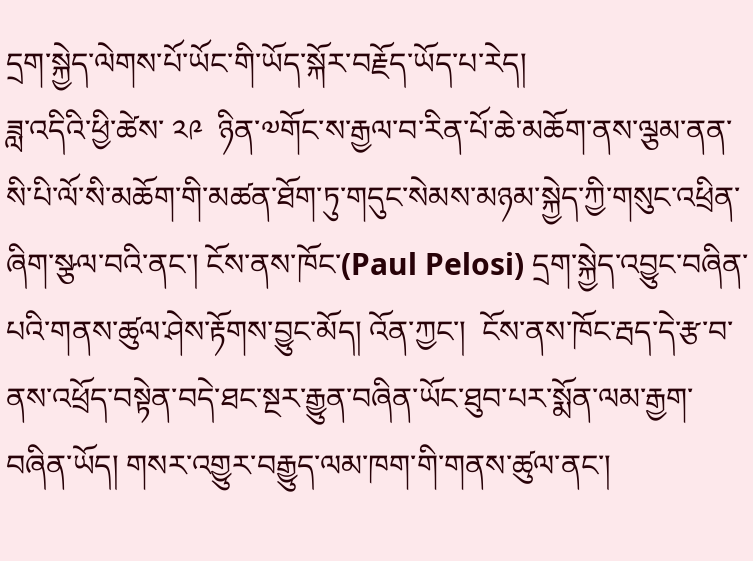དྲག་སྐྱེད་ལེགས་པོ་ཡོང་གི་ཡོད་སྐོར་བརྗོད་ཡོད་པ་རེད།
ཟླ་འདིའི་ཕྱི་ཚེས་ ༢༩  ཉིན་༧གོང་ས་རྒྱལ་བ་རིན་པོ་ཆེ་མཆོག་ནས་ལྕམ་ནན་སི་པི་ལོ་སི་མཆོག་གི་མཚན་ཐོག་ཏུ་གདུང་སེམས་མཉམ་སྐྱེད་ཀྱི་གསུང་འཕྲིན་ཞིག་སྩལ་བའི་ནང་། ངོས་ནས་ཁོང་(Paul Pelosi) དྲག་སྐྱེད་འབྱུང་བཞིན་པའི་གནས་ཚུལ་ཤེས་རྟོགས་བྱུང་མོད། འོན་ཀྱང་།  ངོས་ནས་ཁོང་རྦད་དེ་རྩ་བ་ནས་འཕྲོད་བསྟེན་བདེ་ཐང་སྔར་རྒྱུན་བཞིན་ཡོང་ཐུབ་པར་སྨོན་ལམ་རྒྱག་བཞིན་ཡོད། གསར་འགྱུར་བརྒྱུད་ལམ་ཁག་གི་གནས་ཚུལ་ནང་།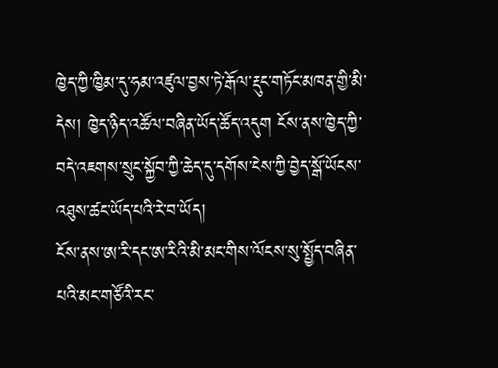ཁྱེད་ཀྱི་ཁྱིམ་དུ་ཧམ་འཛུལ་བྱས་ཏེ་རྒོལ་རྡུང་གཏོང་མཁན་གྱི་མི་དེས། ཁྱེད་ཉིད་འཚོལ་བཞིན་ཡོད་ཚོད་འདུག ངོས་ནས་ཁྱེད་ཀྱི་བདེ་འཇགས་སྲུང་སྐྱོབ་ཀྱི་ཆེད་དུ་དགོས་ངེས་ཀྱི་བྱེད་སྒོ་ཡོངས་འཐུས་ཚང་ཡོད་པའི་རེ་བ་ཡོད།
ངོས་ནས་ཨ་རི་དང་ཨ་རིའི་མི་མང་གིས་ལོངས་སུ་སྤྱོད་བཞིན་པའི་མང་གཙོའི་རང་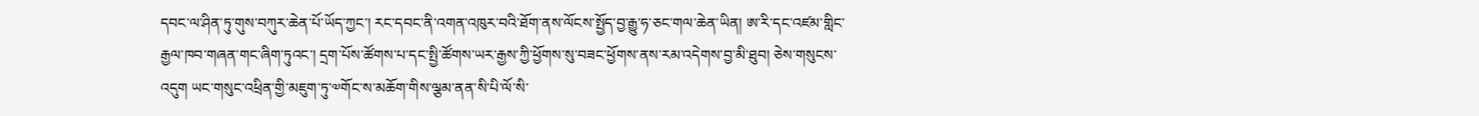དབང་ལ་ཤིན་ཏུ་གུས་བཀུར་ཆེན་པོ་ཡོད་ཀྱང་། རང་དབང་ནི་འགན་འཁུར་བའི་ཐོག་ནས་ལོངས་སྤྱོད་བྱ་རྒྱུ་ཧ་ཅང་གལ་ཆེན་ཡིན། ཨ་རི་དང་འཛམ་གླིང་རྒྱལ་ཁབ་གཞན་གང་ཞིག་ཏུའང་། དྲག་པོས་ཚོགས་པ་དང་སྤྱི་ཚོགས་ཡར་རྒྱས་ཀྱི་ཕྱོགས་སུ་བཟང་ཕྱོགས་ནས་རམ་འདེགས་བྱ་མི་ཐུབ། ཅེས་གསུངས་འདུག ཡང་གསུང་འཕྲིན་གྱི་མཇུག་ཏུ་༧གོང་ས་མཆོག་གིས་ལྕམ་ནན་སི་པི་ལོ་སི་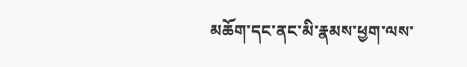མཆོག་དང་ནང་མི་རྣམས་ཕྱག་ལས་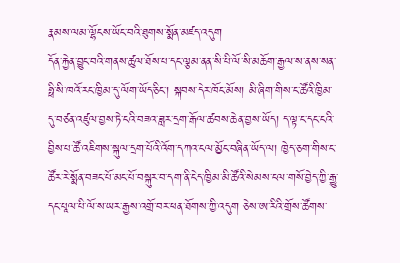རྣམས་ལམ་ལྷོངས་ཡོང་བའི་ཐུགས་སྨོན་མཛད་འདུག
དོན་རྐྱེན་བྱུང་བའི་གནས་ཚུལ་ཐོས་པ་དང་ལྕམ་ནན་སི་པི་ལོ་སི་མཆོག་རྒྱལ་ས་ནས་སན་ཧྥི་སི་ཁའོ་རང་ཁྱིམ་དུ་ལོག་ཡོད་ཅིང་། སྐབས་དེར་ཁོང་མོས། མི་ཞིག་གིས་ང་ཚོའི་ཁྱིམ་དུ་བཙན་འཛུལ་བྱས་ཏེ་ངའི་བཟའ་ཟླར་དྲག་རྒོལ་ཚབས་ཆེན་བྱས་ཡོད། ད་ལྟ་ང་དང་ངའི་བྱིས་པ་ཚོ་འཇིགས་སྐུལ་དྲག་པོའི་འོག་དཀའ་ངལ་མྱོང་བཞིན་ཡོད་ལ། ཁྱེད་ཅག་གིས་ང་ཚོར་རེ་སྨོན་བཟང་པོ་མང་པོ་བསྐུར་བ་དག་ནི་ངེད་ཁྱིམ་མི་ཚོའི་སེམས་ངལ་གསོ་བྱེད་ཀྱི་རྒྱུ་དང་པཱལ་པི་ལོ་ས་ཡར་རྒྱས་འགྲོ་བར་ཕན་ཐོགས་ཀྱི་འདུག ཅེས་ཨ་རིའི་གྲོས་ཚོགས་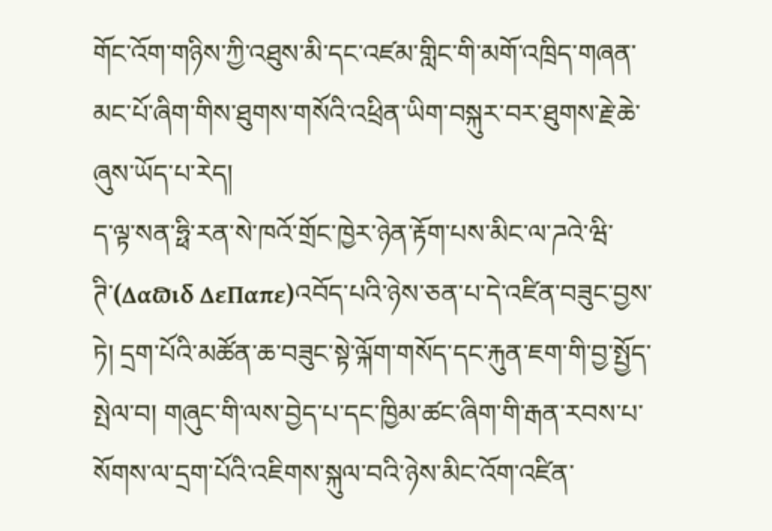གོང་འོག་གཉིས་ཀྱི་འཐུས་མི་དང་འཛམ་གླིང་གི་མགོ་འཁྲིད་གཞན་མང་པོ་ཞིག་གིས་ཐུགས་གསོའི་འཕྲིན་ཡིག་བསྐུར་བར་ཐུགས་རྗེ་ཆེ་ཞུས་ཡོད་པ་རེད།
ད་ལྟ་སན་ཧྥི་རན་སེ་ཁའོ་གྲོང་ཁྱེར་ཉེན་རྟོག་པས་མིང་ལ་ཌའེ་ཝི་ཊི་(Δαϖιδ ΔεΠαπε)འབོད་པའི་ཉེས་ཅན་པ་དེ་འཛིན་བཟུང་བྱས་ཏེ། དྲག་པོའི་མཚོན་ཆ་བཟུང་སྟེ་ལྐོག་གསོད་དང་རྐུན་ཇག་གི་བྱ་སྤྱོད་སྤེལ་བ། གཞུང་གི་ལས་བྱེད་པ་དང་ཁྱིམ་ཚང་ཞིག་གི་རྒན་རབས་པ་སོགས་ལ་དྲག་པོའི་འཇིགས་སྐུལ་བའི་ཉེས་མིང་འོག་འཛིན་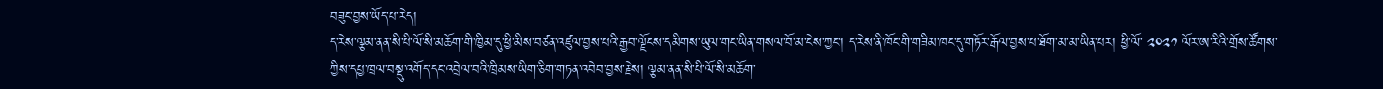བཟུང་བྱས་ཡོད་པ་རེད།
ད་རེས་ལྕམ་ནན་སི་པི་ལོ་སི་མཆོག་གི་ཁྱིམ་དུ་ཕྱི་མིས་བཙན་འཛུལ་བྱས་པའི་རྒྱབ་ལྗོངས་དམིགས་ཡུལ་གང་ཡིན་གསལ་བོ་མ་ངེས་ཀྱང་། ད་རེས་ནི་ཁོང་གི་གཟིམ་ཁང་དུ་གཏོར་རྒོལ་བྱས་པ་ཐོག་མ་མ་ཡིན་པར། ཕྱི་ལོ་ ༢༠༢༡ ལོར་ཨ་རིའི་གྲོས་ཚོགས་ཀྱིས་དཔྱ་ཁྲལ་བསྡུ་འགོད་དང་འབྲེལ་བའི་ཁྲིམས་ཡིག་ཅིག་གཏན་འབེབ་བྱས་རྗེས། ལྕམ་ནན་སི་པི་ལོ་སི་མཆོག་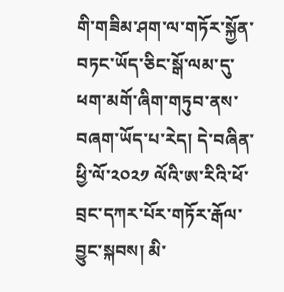གི་གཟིམ་ཤག་ལ་གཏོར་སྐྱོན་བཏང་ཡོད་ཅིང་སྒོ་ལམ་དུ་ཕག་མགོ་ཞིག་གཏུབ་ནས་བཞག་ཡོད་པ་རེད། དེ་བཞིན་ཕྱི་ལོ་༢༠༢༡ ལོའི་ཨ་རིའི་ཕོ་བྲང་དཀར་པོར་གཏོར་རྒོལ་བྱུང་སྐབས། མི་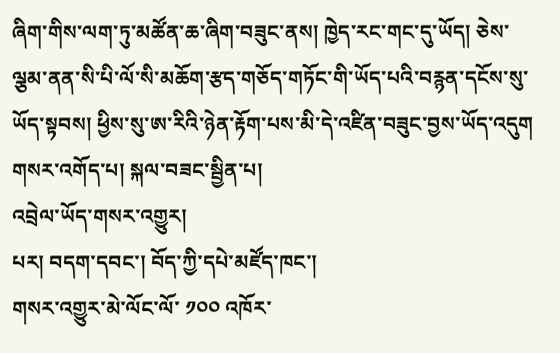ཞིག་གིས་ལག་ཏུ་མཚོན་ཆ་ཞིག་བཟུང་ནས། ཁྱེད་རང་གང་དུ་ཡོད། ཅེས་ལྕམ་ནན་སི་པི་ལོ་སི་མཆོག་རྩད་གཅོད་གཏོང་གི་ཡོད་པའི་བརྙན་དངོས་སུ་ཡོད་སྟབས། ཕྱིས་སུ་ཨ་རིའི་ཉེན་རྟོག་པས་མི་དེ་འཛིན་བཟུང་བྱས་ཡོད་འདུག
གསར་འགོད་པ། སྐལ་བཟང་སྦྱིན་པ།
འབྲེལ་ཡོད་གསར་འགྱུར།
པར། བདག་དབང་། བོད་ཀྱི་དཔེ་མཛོད་ཁང་།
གསར་འགྱུར་མེ་ལོང་ལོ་ ༡༠༠ འཁོར་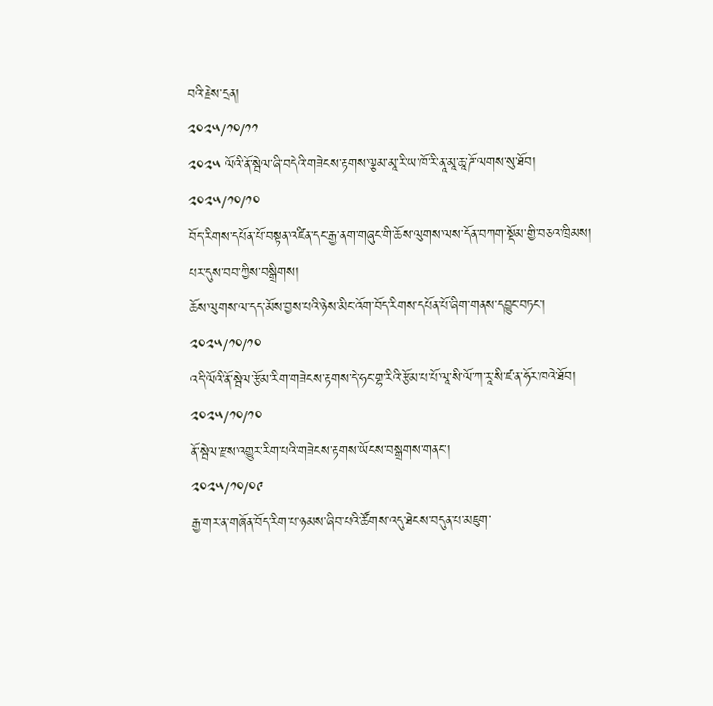བའི་རྗེས་དྲན།
༢༠༢༥/༡༠/༡༡
༢༠༢༥ ལོའི་ནོ་སྦེལ་ཞི་བདེའི་གཟེངས་རྟགས་ལྕམ་མཱ་རི་ཡ་ཁོ་རི་ནཱ་མཱ་ཆཱ་ཌོ་ལགས་སུ་ཐོབ།
༢༠༢༥/༡༠/༡༠
བོད་རིགས་དཔོན་པོ་བསྟན་འཛིན་དང་རྒྱ་ནག་གཞུང་གི་ཆོས་ལུགས་ལས་དོན་བཀག་སྡོམ་གྱི་བཅའ་ཁྲིམས། པར་དུས་བབ་ཀྱིས་བསྒྲིགས།
ཆོས་ལུགས་ལ་དད་མོས་བྱས་པའི་ཉེས་མིང་འོག་བོད་རིགས་དཔོན་པོ་ཞིག་གནས་དབྱུང་བཏང་།
༢༠༢༥/༡༠/༡༠
འདི་ལོའི་ནོ་སྦེལ་རྩོམ་རིག་གཟེངས་རྟགས་དེ་ཧང་གྷ་རིའི་རྩོམ་པ་པོ་ལཱ་སི་ལོ་ཀ་རཱ་སི་ཛ་ན་ཧོར་ཁའེ་ཐོབ།
༢༠༢༥/༡༠/༡༠
ནོ་སྦེལ་རྫས་འགྱུར་རིག་པའི་གཟེངས་རྟགས་ཡོངས་བསྒྲགས་གནང་།
༢༠༢༥/༡༠/༠༩
རྒྱ་གར་ན་གཞོན་བོད་རིག་པ་ཉམས་ཞིབ་པའི་ཚོགས་འདུ་ཐེངས་བདུན་པ་མཇུག་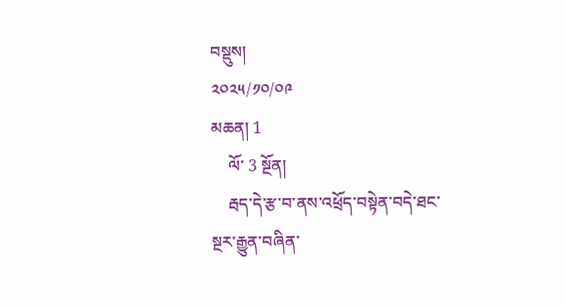བསྡུས།
༢༠༢༥/༡༠/༠༩
མཆན། 1
    ལོ་ 3 སྔོན།
    རྦད་དེ་རྩ་བ་ནས་འཕྲོད་བསྟེན་བདེ་ཐང་སྔར་རྒྱུན་བཞིན་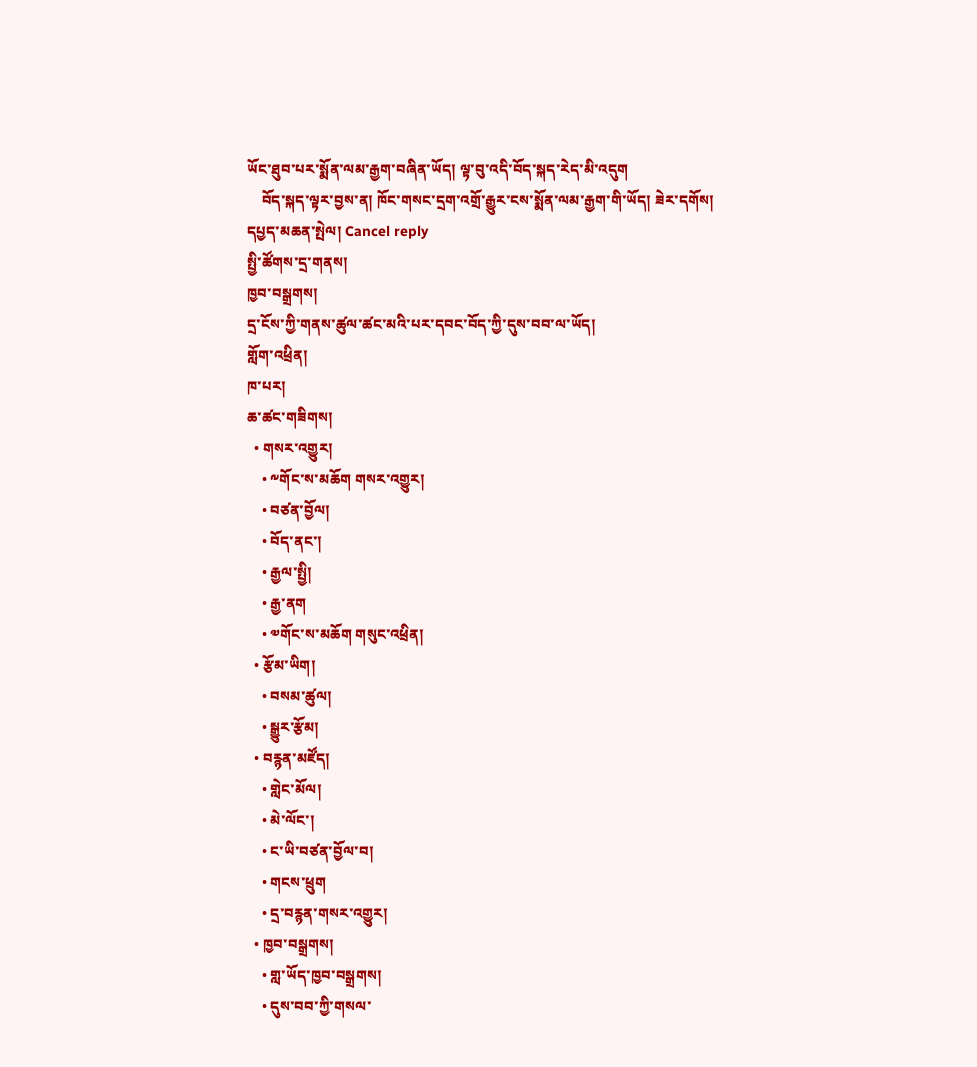ཡོང་ཐུབ་པར་སྨོན་ལམ་རྒྱག་བཞིན་ཡོད། ལྟ་བུ་འདི་བོད་སྐད་རེད་མི་འདུག
    བོད་སྐད་ལྟར་བྱས་ན། ཁོང་གསང་དྲག་འགྲོ་རྒྱུར་ངས་སྨོན་ལམ་རྒྱག་གི་ཡོད། ཟེར་དགོས།
དཔྱད་མཆན་སྤེལ། Cancel reply
སྤྱི་ཚོགས་དྲ་གནས།
ཁྱབ་བསྒྲགས།
དྲ་ངོས་ཀྱི་གནས་ཚུལ་ཚང་མའི་པར་དབང་བོད་ཀྱི་དུས་བབ་ལ་ཡོད།
གློག་འཕྲིན།
ཁ་པར།
ཆ་ཚང་གཟིགས།
  • གསར་འགྱུར།
    • ༸གོང་ས་མཆོག གསར་འགྱུར།
    • བཙན་བྱོལ།
    • བོད་ནང་།
    • རྒྱལ་སྤྱི།
    • རྒྱ་ནག
    • ༧གོང་ས་མཆོག གསུང་འཕྲིན།
  • རྩོམ་ཡིག།
    • བསམ་ཚུལ།
    • སྒྱུར་རྩོམ།
  • བརྙན་མཛོད།
    • གླེང་མོལ།
    • མེ་ལོང་།
    • ང་ཡི་བཙན་བྱོལ་བ།
    • གངས་ཕྲུག
    • དྲ་བརྙན་གསར་འགྱུར།
  • ཁྱབ་བསྒྲགས།
    • གླ་ཡོད་ཁྱབ་བསྒྲགས།
    • དུས་བབ་ཀྱི་གསལ་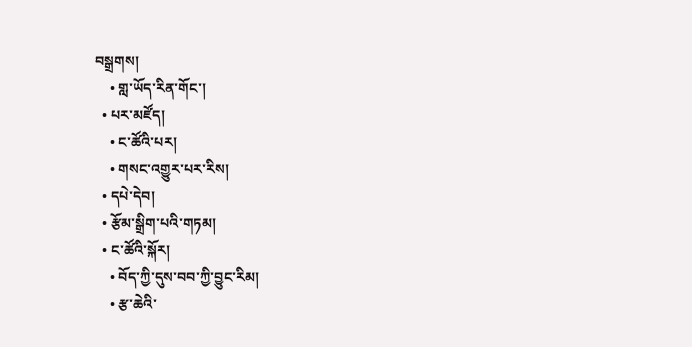བསྒྲགས།
    • གླ་ཡོད་རིན་གོང་།
  • པར་མཛོད།
    • ང་ཚོའི་པར།
    • གསང་འགྱུར་པར་རིས།
  • དཔེ་དེབ།
  • རྩོམ་སྒྲིག་པའི་གཏམ།
  • ང་ཚོའི་སྐོར།
    • བོད་ཀྱི་དུས་བབ་ཀྱི་བྱུང་རིམ།
    • རྩ་ཆེའི་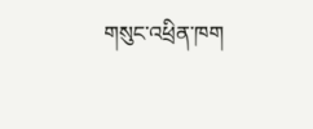གསུང་འཕྲིན་ཁག